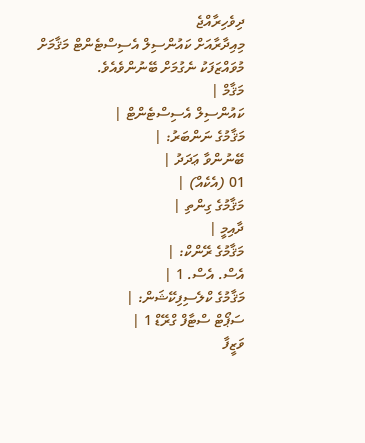ދިވެހިރާއްޖެ
މިއިދާރާއަށް ކައުންސިލް އެސިސްޓެންޓް މަޤާމަށް މުވައްޒަފަކު ނެގުމަށް ބޭނުންވެއެވެ.
މަޤާމް |
ކައުންސިލް އެސިސްޓެންޓް |
މަޤާމުގެ ނަންބަރު: |
ބޭނުންވާ ޢަދަދު |
01 (އެކެއް) |
މަޤާމުގެ ގިންތި |
ދާއިމީ |
މަޤާމުގެ ރޭންކް: |
އެސް. އެސް. 1 |
މަޤާމުގެ ކްލެސިފިކޭޝަން: |
ސަޕޯޓް ސްޓާފް ގްރޭޑް 1 |
ވަޒީފާ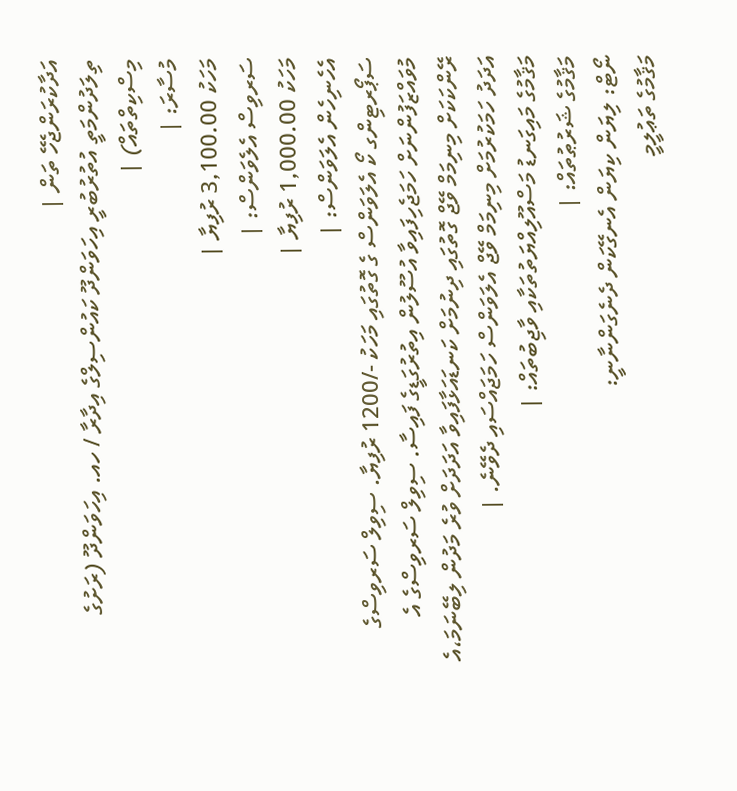އަދާކުރަންޖެހޭ ތަން |
ތިލަދުންމަތީ އުތުރުބުރީ އިހަވަންދޫ ކައުންސިލްގެ އިދާރާ / ހއ. އިހަވަންދޫ (ރަށުގެ މިސްކިތްތައް) |
މުސާރަ: |
މަހަކު 3,100.00 ރުފިޔާ |
ސަރވިސް އެލެވަންސް: |
މަހަކު 1,000.00 ރުފިޔާ |
އެހެނިހެން އެލަވަންސް: |
ސަޕޯރޓިންގ ކޯ އެލަވަންސް ގެ ގޮތުގައި މަހަކު -/1200 ރުފިޔާ. ސިވިލް ސަރވިސްގެ މުވައްޒަފުންނަށް ހަމަޖެހިފައިވާ އުސޫލުން އިތުރުގަޑީގެ ފައިސާ. ސިވިލް ސަރވިސްގެ އެ ރޭންކަކަށް މިނިމަމް ވޭޖް ގޮތުގައި ދިނުމަށް ކަނޑައަޅާފައިވާ އަދަދަށް ވުރެ މަދުން ލިބޭނަމަ،އެ އަދަދު ހަމަކުރުމަށް މިނިމަމް ވޭޖް އެލަވަންސް ހަމަޖައްސައި ދެވޭނެ. |
މަޤާމުގެ މައިގަނޑު މަސްއޫލިއްޔަތުތަކާއި ވާޖިބުތައް: |
މަޤާމުގެ ޝަރުޠުތައް: |
ނޯޓް: ލިޔަން ކިޔަން އެނގޭކަން ދެނެގަންނާނީ:
މަޤާމުގެ ތަޢުލީމީ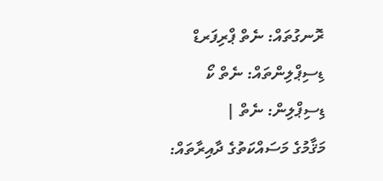ރޮނގުތައް: ނެތް ޕްރިފަރޑް ޑިސިޕްލިންތައް: ނެތް ކޯ ޑިސިޕްލިން: ނެތް |
މަޤާމުގެ މަސައްކަތުގެ ދާއިރާތައް: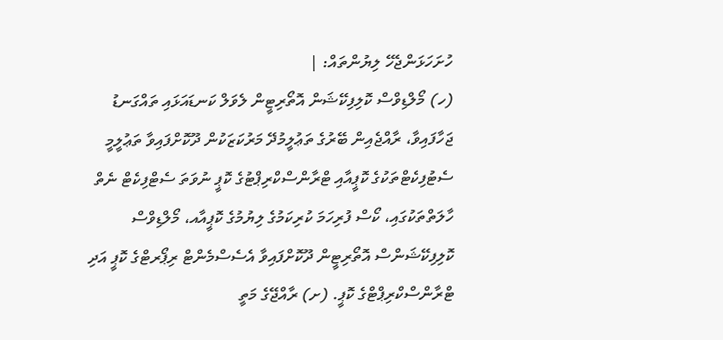ހުށަހަޅަންޖެހޭ ލިޔުންތައް: |
(ހ) މޯލްޑިވްސް ކޮލިފިކޭޝަން އޮތޯރިޓީން ލެވަލް ކަނޑައަޅައި ތައްގަނޑު ޖަހާފައިވާ، ރާއްޖެއިން ބޭރުގެ ތަޢުލީމުދޭ މަރުކަޒަކުން ދޫކޮށްފައިވާ ތަޢުލީމީ ސެޓުފިކެޓްތަކުގެ ކޮޕީއާއި ޓްރާންސްކްރިޕްޓުގެ ކޮޕީ ނުވަތަ ސެޓްފިކެޓް ނެތް ހާލަތްތަކުގައި، ކޯސް ފުރިހަމަ ކުރިކަމުގެ ލިޔުމުގެ ކޮޕީއާއ، މޯލްޑިވްސް ކޮލިފިކޭޝަންސް އޮތޯރިޓީން ދޫކޮށްފައިވާ އެސެސްމެންޓް ރިޕޯރޓްގެ ކޮޕީ އަދި ޓްރާންސްކްރިޕްޓްގެ ކޮޕީ. (ށ) ރާއްޖޭގެ މަތީ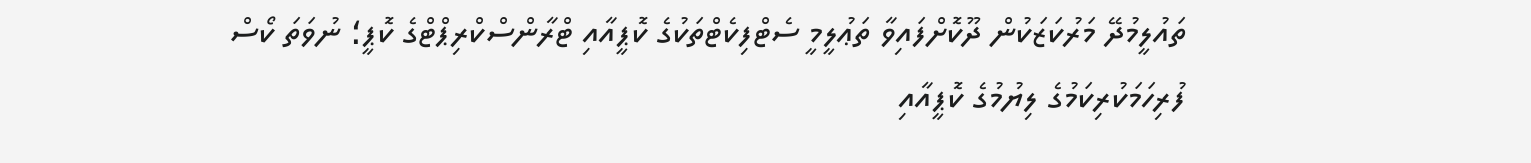ތައުލީމުދޭ މަރުކަޒަކުން ދޫކޮށްފައިވާ ތަޢުލީމީ ސެޓްފިކެޓްތަކުގެ ކޮޕީއާއި ޓްރާންސްކްރިޕްޓްގެ ކޮޕީ؛ ނުވަތަ ކޯސް ފުރިހަމަކުރިކަމުގެ ލިޔުމުގެ ކޮޕީއާއި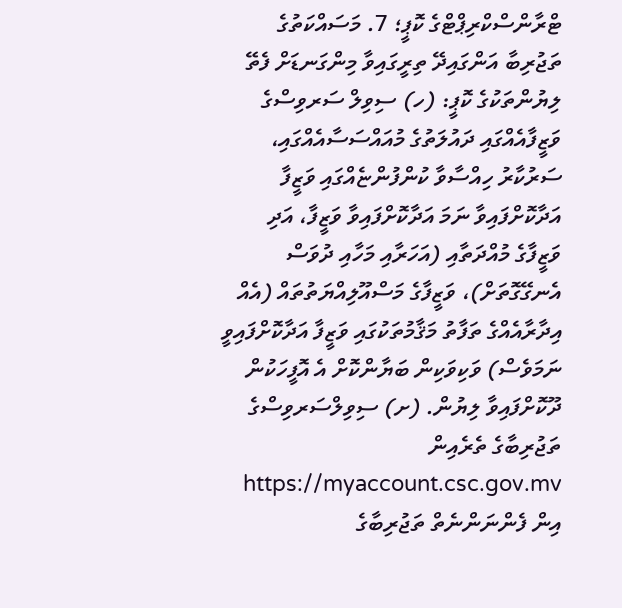ޓްރާންސްކްރިޕްޓްގެ ކޮޕީ؛ 7. މަސައްކަތުގެ ތަޖުރިބާ އަންގައިދޭ ތިރީގައިވާ މިންގަނޑަށް ފެތޭ ލިޔުންތަކުގެ ކޮޕީ: (ހ) ސިވިލް ސަރވިސްގެ ވަޒީފާއެއްގައި ދައުލަތުގެ މުއައްސަސާއެއްގައި، ސަރުކާރު ހިއްސާވާ ކުންފުންޏެއްގައި ވަޒީފާ އަދާކޮށްފައިވާ ނަމަ އަދާކޮށްފައިވާ ވަޒީފާ، އަދި ވަޒީފާގެ މުއްދަތާއި (އަހަރާއި މަހާއި ދުވަސް އެނގޭގޮތަށް)، ވަޒީފާގެ މަސްއޫލިއްޔަތުތައް (އެއް އިދާރާއެއްގެ ތަފާތު މަޤާމުތަކުގައި ވަޒީފާ އަދާކޮށްފައިވީ ނަމަވެސް) ވަކިވަކިން ބަޔާންކޮށް އެ އޮފީހަކުން ދޫކޮށްފައިވާ ލިޔުން. (ށ) ސިވިލްސަރވިސްގެ ތަޖުރިބާގެ ތެރެއިން https://myaccount.csc.gov.mv އިން ފެންނަންނެތް ތަޖުރިބާގެ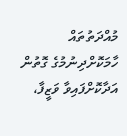މުއްދަތުތައް ހާމަކޮށްދިނުމުގެ ގޮތުން އަދާކޮށްފައިވާ ވަޒީފާ،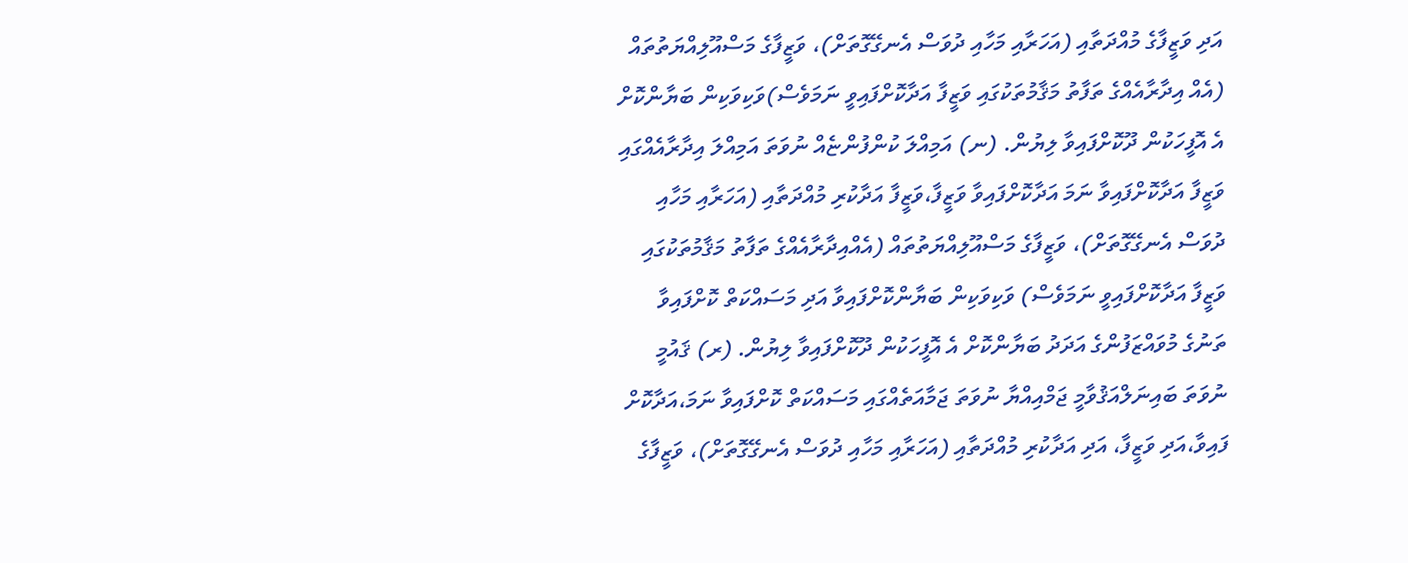އަދި ވަޒީފާގެ މުއްދަތާއި (އަހަރާއި މަހާއި ދުވަސް އެނގޭގޮތަށް)، ވަޒީފާގެ މަސްއޫލިއްޔަތުތައް (އެއް އިދާރާއެއްގެ ތަފާތު މަޤާމުތަކުގައި ވަޒީފާ އަދާކޮށްފައިވީ ނަމަވެސް)ވަކިވަކިން ބަޔާންކޮށް އެ އޮފީހަކުން ދޫކޮށްފައިވާ ލިޔުން. (ނ) އަމިއްލަ ކުންފުންޏެއް ނުވަތަ އަމިއްލަ އިދާރާއެއްގައި ވަޒީފާ އަދާކޮށްފައިވާ ނަމަ އަދާކޮށްފައިވާ ވަޒީފާ،ވަޒީފާ އަދާކުރި މުއްދަތާއި (އަހަރާއި މަހާއި ދުވަސް އެނގޭގޮތަށް)، ވަޒީފާގެ މަސްއޫލިއްޔަތުތައް (އެއްއިދާރާއެއްގެ ތަފާތު މަޤާމުތަކުގައި ވަޒީފާ އަދާކޮށްފައިވީ ނަމަވެސް) ވަކިވަކިން ބަޔާންކޮށްފައިވާ އަދި މަސައްކަތް ކޮށްފައިވާ ތަނުގެ މުވައްޒަފުންގެ އަދަދު ބަޔާންކޮށް އެ އޮފީހަކުން ދޫކޮށްފައިވާ ލިޔުން. (ރ) ޤައުމީ ނުވަތަ ބައިނަލްއަޤުވާމީ ޖަމްއިއްޔާ ނުވަތަ ޖަމާއަތެއްގައި މަސައްކަތް ކޮށްފައިވާ ނަމަ،އަދާކޮށް ފައިވާ،އަދި ވަޒީފާ، އަދި އަދާކުރި މުއްދަތާއި (އަހަރާއި މަހާއި ދުވަސް އެނގޭގޮތަށް)، ވަޒީފާގެ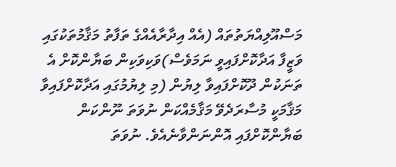މަސްއޫލިއްޔަތުތައް (އެއް އިދާރާއެއްގެ ތަފާތު މަޤާމުތަކުގައި ވަޒީފާ އަދާކޮށްފައިވީ ނަމަވެސް)ވަކިވަކިން ބަޔާންކޮށް އެ ތަނަކުން ދޫކޮށްފައިވާ ލިޔުން (މި ލިޔުމުގައި އަދާކޮށްފައިވާ މަޤާމަކީ މުސާރަދެވޭ މަޤާމެއްކަން ނުވަތަ ނޫންކަން ބަޔާންކޮށްފައި އޮންނަންވާނެއެވެ. ނުވަތަ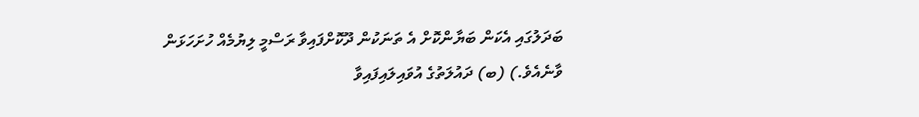ބަދަލުގައި އެކަން ބަޔާންކޮށް އެ ތަނަކުން ދޫކޮށްފައިވާ ރަސްމީ ލިޔުމެއް ހުށަހަޅަން ވާނެއެވެ.) (ބ) ދައުލަތުގެ އުވައިލައިފައިވާ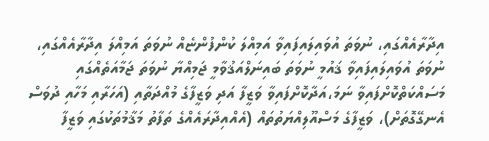އިދާރާއެއްގައި، ނުވަތަ އުވައިލައިފައިވާ އަމިއްލަ ކުންފުންޏެއް ނުވަތަ އަމިއްލަ އިދާރާއެއްގައި، ނުވަތަ އުވައިލައިފައިވާ ޤައުމީ ނުވަތަ ބައިނަލްއަޤުވާމީ ޖަމިއްޔާ ނުވަތަ ޖަމާއަތެއްގައި މަސައްކަތްކޮށްފައިވާ ނަމަ،އަދާކޮށްފައިވާ ވަޒީފާ އަދި ވަޒީފާގެ މުއްދަތާއި (އަހަރާއި މަހާއި ދުވަސް އެނގޭގޮތަށް)، ވަޒީފާގެ މަސްއޫލިއްޔަތުތައް (އެއްއިދާރައެއްގެ ތަފާތު މަޤާމުތަކުގައި ވަޒީފާ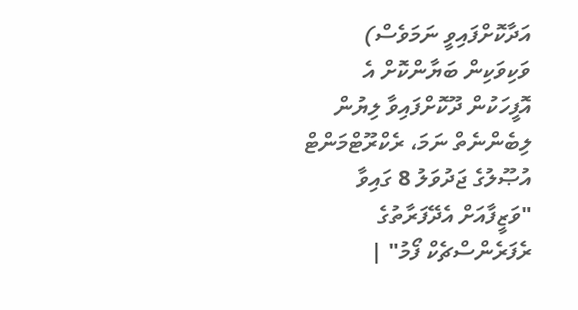އަދާކޮށްފައިވީ ނަމަވެސް) ވަކިވަކިން ބަޔާންކޮށް އެ އޮފީހަކުން ދޫކޮށްފައިވާ ލިޔުން ލިބެންނެތް ނަމަ، ރެކްރޫޓްމަންޓް އުޞޫލުގެ ޖަދުވަލު 8 ގައިވާ "ވަޒީފާއަށް އެދޭފަރާތުގެ ރެފަރެންސްޗެކް ފޯމު" |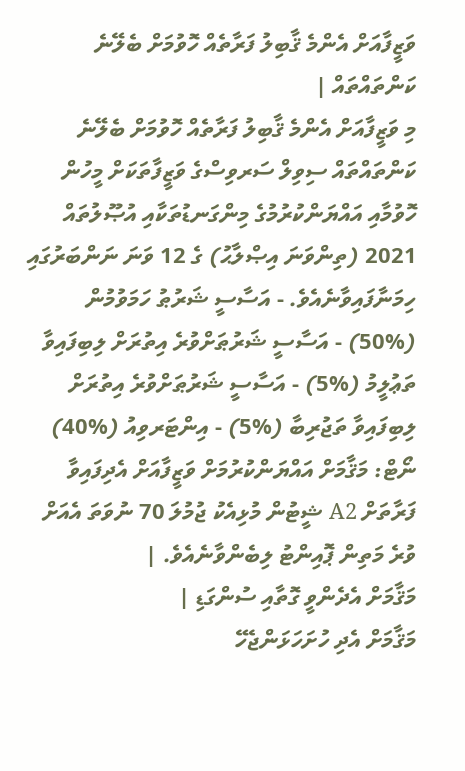ވަޒީފާއަށް އެންމެ ޤާބިލު ފަރާތެއް ހޮވުމަށް ބެލޭނެ ކަންތައްތައް |
މި ވަޒީފާއަށް އެންމެ ޤާބިލު ފަރާތެއް ހޮވުމަށް ބެލޭނެ ކަންތައްތައް ސިވިލް ސަރވިސްގެ ވަޒީފާތަކަށް މީހުން ހޮވުމާއި އައްޔަންކުރުމުގެ މިންގަނޑުތަކާއި އުޞޫލުތައް 2021 (ތިންވަނަ އިޞްލާޙު) ގެ 12 ވަނަ ނަންބަރުގައި ހިމަނާފައިވާނެއެވެ. - އަސާސީ ޝަރުޠު ހަމަވުމުން (%50) - އަސާސީ ޝަރުޠަށްވުރެ އިތުރަށް ލިބިފައިވާ ތަޢުލީމު (%5) - އަސާސީ ޝަރުޠަށްވުރެ އިތުރަށް ލިބިފައިވާ ތަޖުރިބާ (%5) - އިންޓަރވިއު (%40) ނޯޓް: މަޤާމަށް އައްޔަންކުރުމަށް ވަޒީފާއަށް އެދިފައިވާ ފަރާތަށް A2 ޝީޓުން މުޅިއެކު ޖުމުލަ 70 ނުވަތަ އެއަށް ވުރެ މަތިން ޕޮއިންޓު ލިބެންވާނެއެވެ. |
މަޤާމަށް އެދެންވީ ގޮތާއި ސުންގަޑި |
މަޤާމަށް އެދި ހުށަހަޅަންޖެހޭ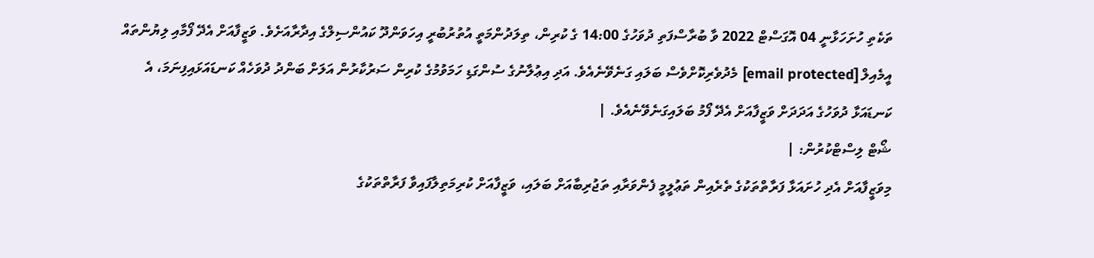ތަކެތި ހުށަހަޅާނީ 04 އޮގަސްޓް 2022 ވާ ބުރާސްފަތި ދުވަހުގެ 14:00 ގެ ކުރިން، ތިލަދުންމަތީ އުތުރުބުރީ އިހަވަންދޫ ކައުންސިލްގެ އިދާރާއަށެވެ. ވަޒީފާއަށް އެދޭ ފޯމާއި ލިޔުންތައް އީމެއިލް [email protected] މެދުވެރިކޮށްވެސް ބަލައި ގަނެވޭނެއެވެ. އަދި އިޢުލާނުގެ ސުންގަޑި ހަމަވުމުގެ ކުރިން ސަރުކާރުން އަލަށް ބަންދު ދުވަހެއް ކަނޑައަޅައިފިނަމަ، އެ ކަނޑައަޅާ ދުވަހުގެ އަދަދަށް ވަޒީފާއަށް އެދޭ ފޯމު ބަލައިގަނެވޭނެއެވެ. |
ޝޯޓް ލިސްޓްކުރުން: |
މިވަޒީފާއަށް އެދި ހުށައަޅާ ފަރާތްތަކުގެ ތެރެއިން ތަޢުލީމީ ފެންވަރާއި ތަޖުރިބާއަށް ބަލައި، ވަޒީފާއަށް ކުރިމަތިލާފައިވާ ފަރާތްތަކުގެ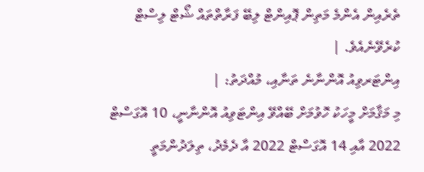ތެރެއިން އެންމެ މަތިން ޕޮއިންޓް ލިބޭ ފަރާތްތައް ޝޯޓް ލިސްޓް ކުރެވޭނެއެވެ. |
އިންޓަރވިއު އޮންނާނެ ތަނާއި، މުއްދަތު: |
މި މަޤާމަށް މީހަކު ހޮވުމަށް ބޭއްވޭ އިންޓަވިއު އޮންނާނީ، 10 އޮގަސްޓް 2022 އާއި 14 އޮގަސްޓް 2022 އާ ދެމެދު، ތިލަދުންމަތީ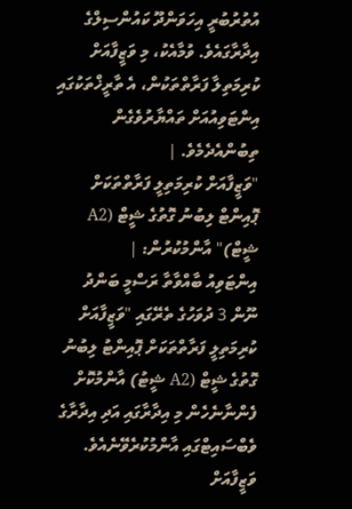އުތުރުބުރީ އިހަވަންދޫ ކައުންސިލްގެ އިދާރާގައެވެ. ވުމާއެކު، މި ވަޒީފާއަށް ކުރިމަތިލާ ފަރާތްތަކުން، އެ ތާރީޚްތަކުގައި އިންޓަވިއުއަށް ތައްޔާރުވެގެން ތިބުންއެދެމެވެ. |
"ވަޒީފާއަށް ކުރިމަތިލީ ފަރާތްތަކަށް ޕޮއިންޓް ލިބުނު ގޮތުގެ ޝީޓް (A2 ޝީޓް)" އާންމުކުރުން: |
އިންޓަވިއު ބާއްވާތާ ރަސްމީ ބަންދު ނޫން 3 ދުވަހުގެ ތެރޭގައި "ވަޒީފާއަށް ކުރިމަތިލީ ފަރާތްތަކަށް ޕޮއިންޓު ލިބުނު ގޮތުގެ ޝީޓް (A2 ޝީޓު) އާންމުކޮށް ފެންނާނެހެން މި އިދާރާގައި އަދި އިދާރާގެ ވެބްސައިޓްގައި އާންމުކުރެވޭނެއެވެ. ވަޒީފާއަށް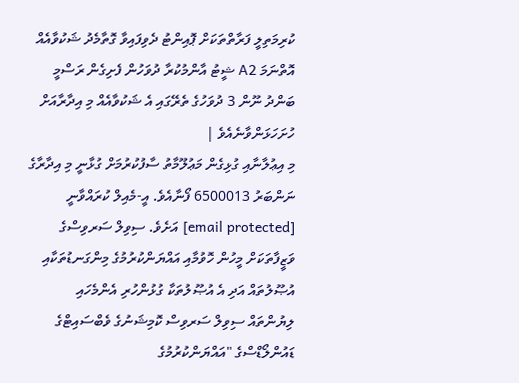ކުރިމަތިލީ ފަރާތްތަކަށް ޕޮއިންޓު ދެވިފައިވާ ގޮތާމެދު ޝަކުވާއެއް އޮތްނަމަ A2 ޝީޓު އާންމުކުރާ ދުވަހުން ފެށިގެން ރަސްމީ ބަންދު ނޫން 3 ދުވަހުގެ ތެރޭގައި އެ ޝަކުވާއެއް މި އިދާރާއަށް ހުށަހަޅަންވާނެއެވެ |
މި އިޢުލާނާއި ގުޅިގެން މަޢުލޫމާތު ސާފުކުރުމަށް ގުޅާނީ މި އިދާރާގެ ނަންބަރު 6500013 ފޯނާއެވެ. އީ-މެއިލް ކުރައްވާނީ [email protected] އަށެވެ. ސިވިލް ސަރވިސްގެ ވަޒީފާތަކަށް މީހުން ހޮވުމާއި އައްޔަންކުރުމުގެ މިންގަނޑުތަކާއި އުޞޫލުތައް އަދި އެ އުޞޫލުތަކާ ގުޅުންހުރި އެންމެހައި ލިޔުންތައް ސިވިލް ސަރވިސް ކޮމިޝަނުގެ ވެބްސައިޓްގެ ޑައުންލޯޑްސްގެ "އައްޔަންކުރުމުގެ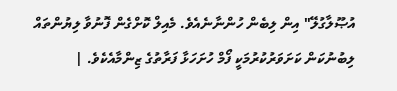އުޞޫލާގުލޭ" އިން ލިބެން ހުންނާނެއެވެ. މެއިލް ކޮށްގެން ފޮނުވާ ލިޔުންތައް ލިބުނުކަން ކަށަވަރުކުރުމަކީ ފޯމް ހުށަހަޅާ ފަރާތުގެ ޒިންމާއެކެވެ. |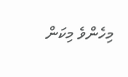މިހެންވެ މިކަން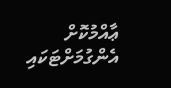ޢާއްމުކޮށް އެންގުމަށްޓަކައި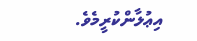އިޢުލާންކުރީމެވެ.